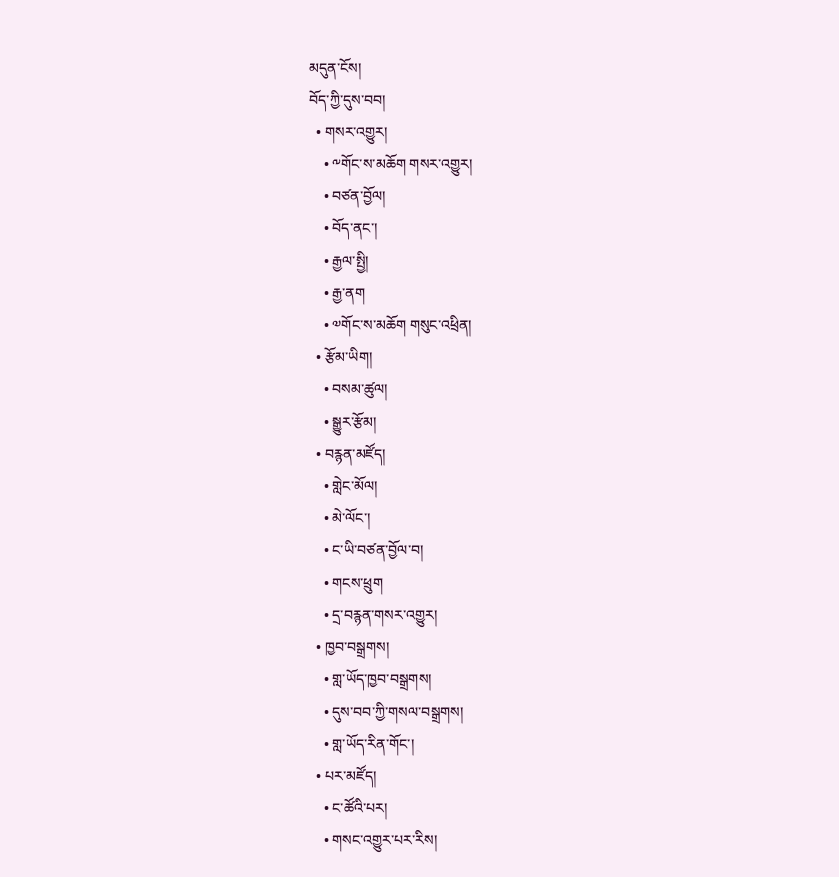མདུན་ངོས།
བོད་ཀྱི་དུས་བབ།
  • གསར་འགྱུར།
    • ༸གོང་ས་མཆོག གསར་འགྱུར།
    • བཙན་བྱོལ།
    • བོད་ནང་།
    • རྒྱལ་སྤྱི།
    • རྒྱ་ནག
    • ༧གོང་ས་མཆོག གསུང་འཕྲིན།
  • རྩོམ་ཡིག།
    • བསམ་ཚུལ།
    • སྒྱུར་རྩོམ།
  • བརྙན་མཛོད།
    • གླེང་མོལ།
    • མེ་ལོང་།
    • ང་ཡི་བཙན་བྱོལ་བ།
    • གངས་ཕྲུག
    • དྲ་བརྙན་གསར་འགྱུར།
  • ཁྱབ་བསྒྲགས།
    • གླ་ཡོད་ཁྱབ་བསྒྲགས།
    • དུས་བབ་ཀྱི་གསལ་བསྒྲགས།
    • གླ་ཡོད་རིན་གོང་།
  • པར་མཛོད།
    • ང་ཚོའི་པར།
    • གསང་འགྱུར་པར་རིས།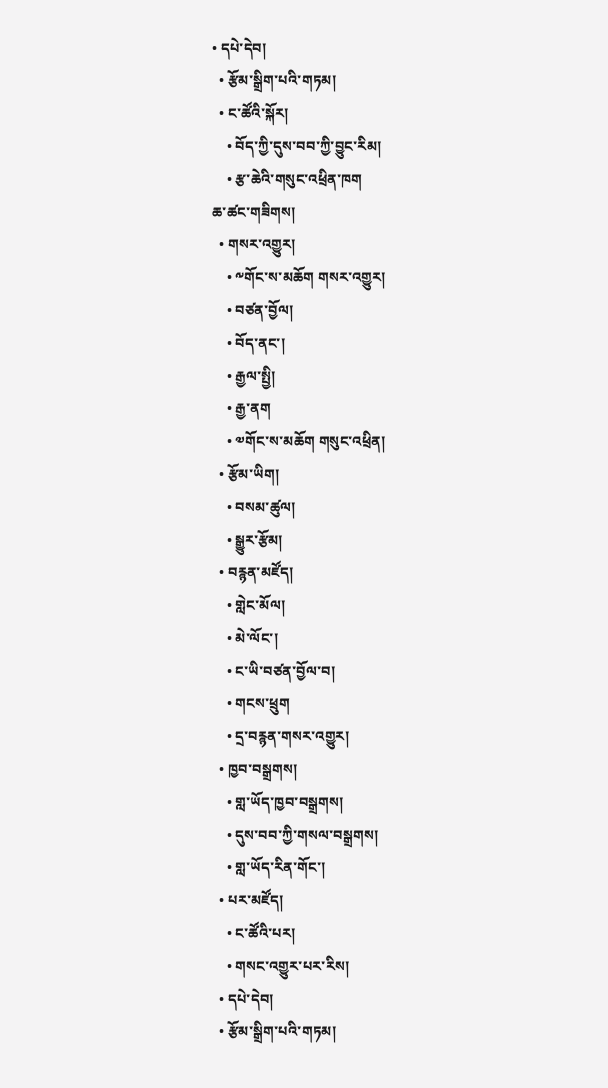• དཔེ་དེབ།
  • རྩོམ་སྒྲིག་པའི་གཏམ།
  • ང་ཚོའི་སྐོར།
    • བོད་ཀྱི་དུས་བབ་ཀྱི་བྱུང་རིམ།
    • རྩ་ཆེའི་གསུང་འཕྲིན་ཁག
ཆ་ཚང་གཟིགས།
  • གསར་འགྱུར།
    • ༸གོང་ས་མཆོག གསར་འགྱུར།
    • བཙན་བྱོལ།
    • བོད་ནང་།
    • རྒྱལ་སྤྱི།
    • རྒྱ་ནག
    • ༧གོང་ས་མཆོག གསུང་འཕྲིན།
  • རྩོམ་ཡིག།
    • བསམ་ཚུལ།
    • སྒྱུར་རྩོམ།
  • བརྙན་མཛོད།
    • གླེང་མོལ།
    • མེ་ལོང་།
    • ང་ཡི་བཙན་བྱོལ་བ།
    • གངས་ཕྲུག
    • དྲ་བརྙན་གསར་འགྱུར།
  • ཁྱབ་བསྒྲགས།
    • གླ་ཡོད་ཁྱབ་བསྒྲགས།
    • དུས་བབ་ཀྱི་གསལ་བསྒྲགས།
    • གླ་ཡོད་རིན་གོང་།
  • པར་མཛོད།
    • ང་ཚོའི་པར།
    • གསང་འགྱུར་པར་རིས།
  • དཔེ་དེབ།
  • རྩོམ་སྒྲིག་པའི་གཏམ།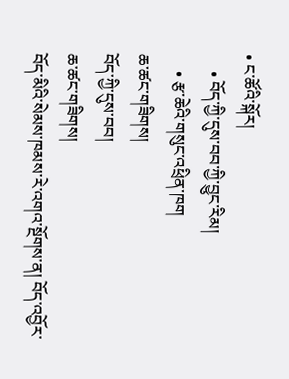• ང་ཚོའི་སྐོར།
    • བོད་ཀྱི་དུས་བབ་ཀྱི་བྱུང་རིམ།
    • རྩ་ཆེའི་གསུང་འཕྲིན་ཁག
ཆ་ཚང་གཟིགས།
བོད་ཀྱི་དུས་བབ།
ཆ་ཚང་གཟིགས།
བོད་མིའི་སེམས་ཁམས་རེ་འགའ་སྔོགས་ན། བོད་འབྱོར་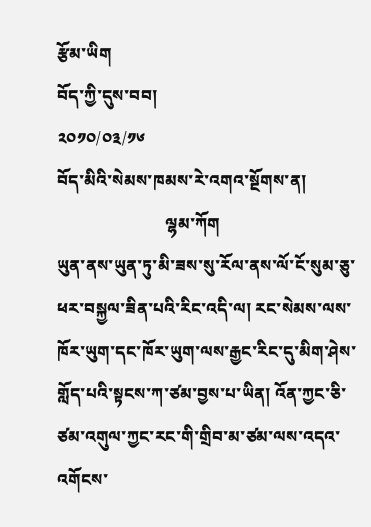རྩོམ་ཡིག
བོད་ཀྱི་དུས་བབ།
༢༠༡༠/༠༣/༡༦
བོད་མིའི་སེམས་ཁམས་རེ་འགའ་སྔོགས་ན།
                          ལྷམ་ཀོག
ཡུན་ནས་ཡུན་ཏུ་མི་ཟས་སུ་རོལ་ནས་ལོ་ངོ་སུམ་ཅུ་ཕར་བསྐྱལ་ཟིན་པའི་རིང་འདི་ལ། རང་སེམས་ལས་ཁོར་ཡུག་དང་ཁོར་ཡུག་ལས་རྒྱང་རིང་དུ་མིག་ཤེས་གློད་པའི་སྟངས་ཀ་ཙམ་བྱས་པ་ཡིན། འོན་ཀྱང་ཅི་ཙམ་འགུལ་ཀྱང་རང་གི་གྲིབ་མ་ཙམ་ལས་འདའ་འགོངས་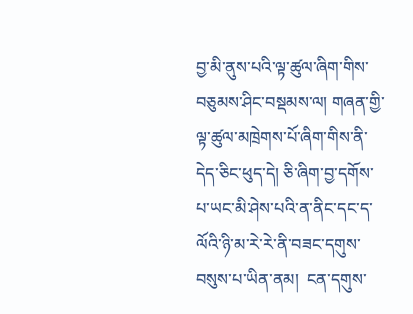བྱ་མི་ནུས་པའི་ལྟ་ཚུལ་ཞིག་གིས་བཅུམས་ཤིང་བསྡམས་ལ། གཞན་གྱི་ལྟ་ཚུལ་མཁྲེགས་པོ་ཞིག་གིས་ནི་དེད་ཅིང་ཕུད་དེ། ཅི་ཞིག་བྱ་དགོས་པ་ཡང་མི་ཤེས་པའི་ན་ནིང་དང་ད་ལོའི་ཉི་མ་རེ་རེ་ནི་བཟང་དགུས་བསུས་པ་ཡིན་ནམ།  ངན་དགུས་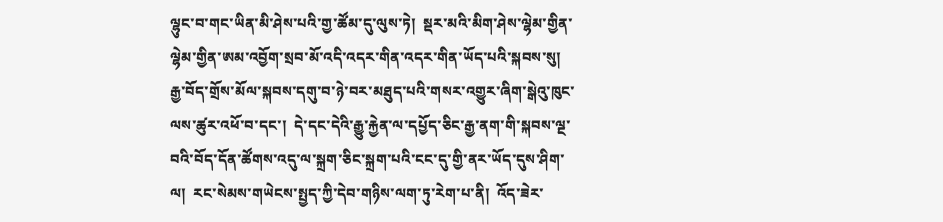ལྷུང་བ་གང་ཡིན་མི་ཤེས་པའི་གྱ་ཚོམ་དུ་ལུས་ཏེ།  སྡར་མའི་མིག་ཤེས་ལྷེམ་གྱིན་ལྷེམ་གྱིན་ཨམ་འབྱོག་སྲབ་མོ་འདི་འདར་གིན་འདར་གིན་ཡོད་པའི་སྐབས་སུ།  རྒྱ་བོད་གྲོས་མོལ་སྐབས་དགུ་བ་ཉེ་བར་མཐུད་པའི་གསར་འགྱུར་ཞིག་སྒེའུ་ཁུང་ལས་ཚུར་འཕོ་བ་དང་།  དེ་དང་དེའི་རྒྱུ་རྐྱེན་ལ་དཔྱོད་ཅིང་རྒྱ་ནག་གི་སྐབས་ལྔ་བའི་བོད་དོན་ཚོགས་འདུ་ལ་སྐྲག་ཅིང་སྐྲག་པའི་ངང་དུ་གྱི་ནར་ཡོད་དུས་ཤིག་ལ།  རང་སེམས་གཡེངས་སྤྱད་ཀྱི་དེབ་གཉིས་ལག་ཏུ་རེག་པ་ནི།  འོད་ཟེར་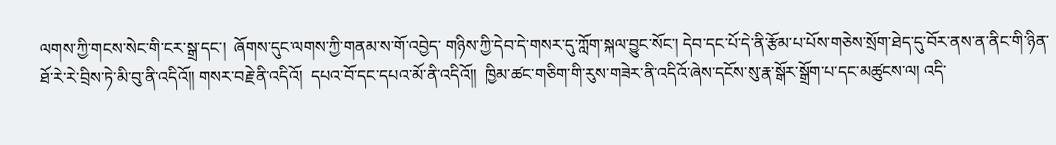ལགས་ཀྱི་གངས་སེང་གི་ངར་སྒྲ་དང་།  ཞོགས་དུང་ལགས་ཀྱི་གནམ་ས་གོ་འབྱེད་ གཉིས་ཀྱི་དེབ་དེ་གསར་དུ་ཀློག་སྐལ་བྱུང་སོང་། དེབ་དང་པོ་དེ་ནི་རྩོམ་པ་པོས་གཅེས་སྲོག་ཐེད་དུ་བོར་ནས་ན་ནིང་གི་ཉིན་ཐོ་རེ་རེ་བྲིས་ཏེ་མི་བུ་ནི་འདིའོ།། གསར་བརྗེ་ནི་འདིའོ།  དཔའ་བོ་དང་དཔའ་མོ་ནི་འདིའོ།།  ཁྱིམ་ཚང་གཅིག་གི་རུས་གཟེར་ནི་འདིའོ་ཞེས་དངོས་སུ་རྣ་སྒོར་སྒྲོག་པ་དང་མཚུངས་ལ། འདི་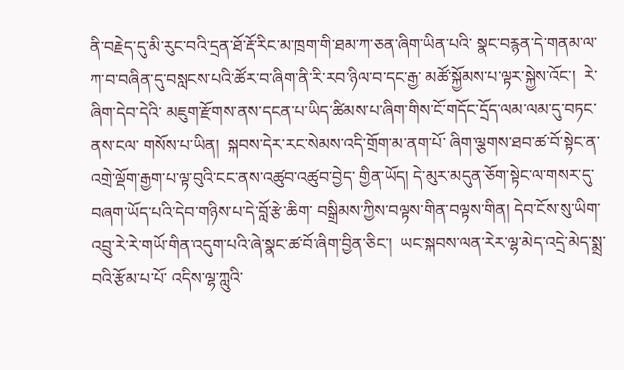ནི་བརྗེད་དུ་མི་རུང་བའི་དྲན་ཐོ་རྡོ་རིང་མ་ཁྲག་གི་ཐམ་ཀ་ཅན་ཞིག་ཡིན་པའི་ སྣང་བརྙན་དེ་གནམ་ལ་ཀ་བ་བཞིན་དུ་བསླངས་པའི་ཚོར་བ་ཞིག་ནི་རི་རབ་ཉིལ་བ་དང་རྒྱ་ མཚོ་སྐྱོམས་པ་ལྟར་སྐྱེས་འོང་།  རེ་ཞིག་དེབ་དེའི་ མཇུག་རྫོགས་ནས་དངན་པ་ཡིད་ཚིམས་པ་ཞིག་གིས་ངོ་གདོང་དྲོད་ལམ་ལམ་དུ་བཏང་ནས་ངལ་ གསོས་པ་ཡིན།  སྐབས་དེར་རང་སེམས་འདི་གྲོག་མ་ནག་པོ་ ཞིག་ལྕགས་ཐབ་ཚ་བོ་སྟེང་ན་འགྲེ་ལྡོག་རྒྱག་པ་ལྟ་བུའི་ངང་ནས་འཚུབ་འཚུབ་བྱེད་ གྱིན་ཡོད། དེ་མུར་མདུན་ཅོག་སྟེང་ལ་གསར་དུ་བཞག་ཡོད་པའི་དེབ་གཉིས་པ་དེ་བློ་རྩེ་ཆིག་ བསྒྲིམས་ཀྱིས་བལྟས་གིན་བལྟས་གིན། དེབ་ངོས་སུ་ཡིག་འབྲུ་རེ་རེ་གཡོ་གིན་འདུག་པའི་ཞེ་སྣང་ཚ་བོ་ཞིག་བྱིན་ཅིང་།  ཡང་སྐབས་ལན་རེར་ལྷ་མེད་འདྲེ་མེད་སྨྲ་བའི་རྩོམ་པ་པོ་ འདིས་ལྷ་ཀླུའི་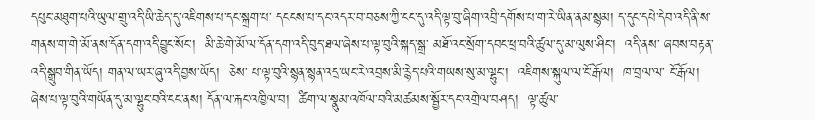དཔུང་མཐུག་པའི་ཡུལ་གྲུ་འདི་ཡི་ཆེད་དུ་འཇིགས་པ་དང་སྐྲག་པ་ དངངས་པ་དང་འདར་བ་བཅས་ཀྱི་ངང་དུ་འདི་ལྟ་བུ་ཞིག་འབྲི་དགོས་པ་ག་རེ་ཡིན་ནམ་སྙམ། ད་དུང་དཔེ་དེབ་འདི་ནི་ས་གནས་ག་གེ་མོ་ནས་དོན་དག་འདི་བྱུང་སོང་།  མི་ཆེ་གེ་མོ་ལ་དོན་དག་འདི་བུད་ཐལ་ཞེས་པ་ལྟ་བུའི་སྐད་སྒྲ་ མཐོ་འང་སྲོག་དབང་ཕྲ་བའི་ཚུལ་དུ་མ་ལུས་ཤིང་།  འདི་ནས་ ཞབས་བརྟན་འདི་སྒྲུབ་གིན་ཡོད། གན་ལ་ཡར་ཞུ་འདི་བྱས་ཡོད།  ཅེས་ པ་ལྟ་བུའི་སྙན་སྙན་འདྲ་ཡང་རེ་འབྲས་མི་རྙེད་པའི་གཡས་སུ་མ་ལྷུང་།  འཇིགས་སྐུལ་ལ་ངོ་རྒོལ།  ཁ་བྲལ་ལ་ ངོ་རྒོལ། ཞེས་པ་ལྟ་བུའི་གཡོན་དུ་མ་ལྷུང་བའི་ངང་ནས། དོན་ལ་རྐང་འཁྱིལ་བ།  ཚིག་ལ་སྣུམ་འཁོལ་བའི་མཚམས་སྦྱོར་དང་འགྲེལ་བཤད།  ལྟ་ཚུལ་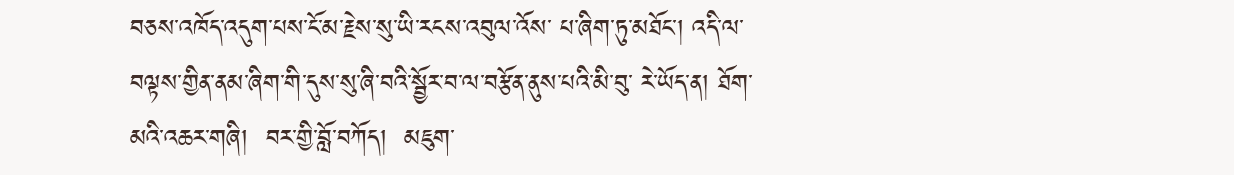བཅས་འཁོད་འདུག་པས་ངོ་མ་རྗེས་སུ་ཡི་རངས་འབུལ་འོས་ པ་ཞིག་ཏུ་མཐོང་། འདི་ལ་བལྟས་གྱིན་ནམ་ཞིག་གི་དུས་སུ་ཞི་བའི་སྦྱོར་བ་ལ་བརྩོན་ནུས་པའི་མི་བུ་ རེ་ཡོད་ན། ཐོག་མའི་འཆར་གཞི།  བར་གྱི་བློ་བཀོད།  མཇུག་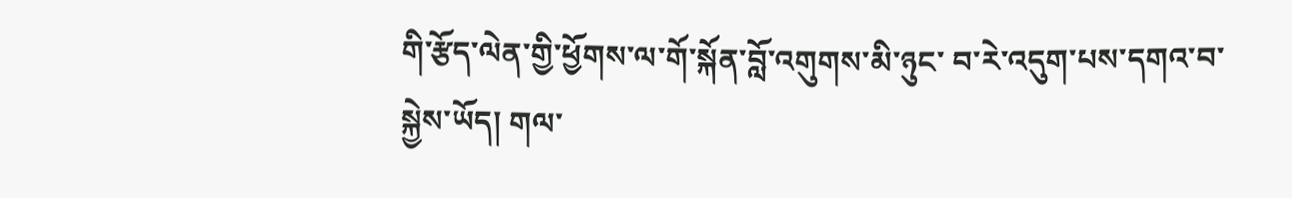གི་རྩོད་ལེན་གྱི་ཕྱོགས་ལ་གོ་སྐོན་བློ་འགུགས་མི་ཉུང་ བ་རེ་འདུག་པས་དགའ་བ་སྐྱེས་ཡོད། གལ་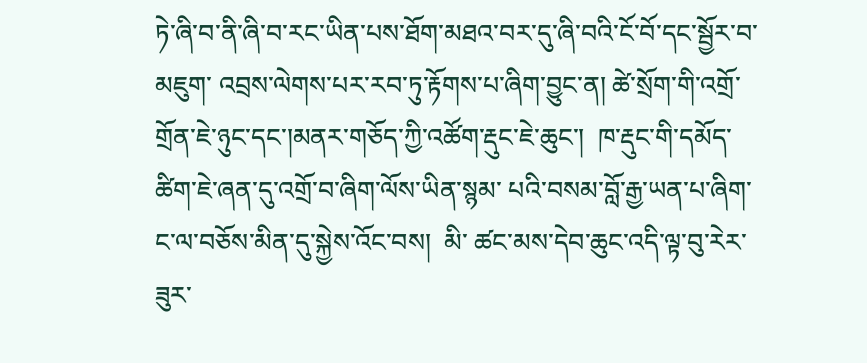ཏེ་ཞི་བ་ནི་ཞི་བ་རང་ཡིན་པས་ཐོག་མཐའ་བར་དུ་ཞི་བའི་ངོ་བོ་དང་སྦྱོར་བ་མཇུག་ འབྲས་ལེགས་པར་རབ་ཏུ་རྟོགས་པ་ཞིག་བྱུང་ན། ཚེ་སྲོག་གི་འགྲོ་གྲོན་ཇེ་ཉུང་དང་།མནར་གཅོད་ཀྱི་འཚོག་རྡུང་ཇེ་ཆུང་།  ཁ་རྡུང་གི་དམོད་ཚིག་ཇེ་ཞན་དུ་འགྲོ་བ་ཞིག་ལོས་ཡིན་སྙམ་ པའི་བསམ་བློ་རྒྱ་ཡན་པ་ཞིག་ང་ལ་བཅོས་མིན་དུ་སྐྱེས་འོང་བས།  མི་ ཚང་མས་དེབ་ཆུང་འདི་ལྟ་བུ་རེར་ཟུར་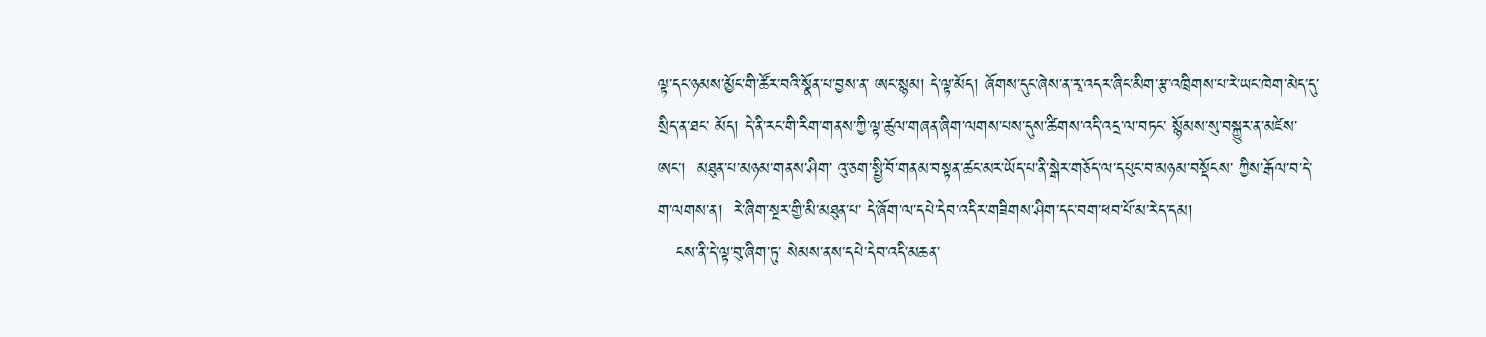ལྟ་དང་ཉམས་མྱོང་གི་ཚོར་བའི་སྣོན་པ་བྱས་ན་ ཨང་སྙམ། དེ་ལྟ་མོད། ཞོགས་དུང་ཞེས་ན་རྭ་འདར་ཞིང་མིག་རྩ་འཁྲིགས་པ་རེ་ཡང་ཁེག་མེད་དུ་སྲིད་ན་ཐང་ མོད། དེ་ནི་རང་གི་རིག་གནས་ཀྱི་ལྟ་ཚུལ་གཞན་ཞིག་ལགས་པས་དུས་ཚིགས་འདི་འདྲ་ལ་བཏང་ སྙོམས་སུ་བསྐྱུར་ན་མཛེས་ཨང་།  མཐུན་པ་མཉམ་གནས་ཤིག་ འུ་ཅག་སྤྱི་བོ་གནམ་བསྟན་ཚང་མར་ཡོད་པ་ནི་སྒེར་གཅོད་ལ་དཔུང་བ་མཉམ་བསྡོངས་ ཀྱིས་རྒོལ་བ་དེ་ག་ལགས་ན།  རེ་ཞིག་སྔར་གྱི་མི་མཐུན་པ་ དེ་ཞོག་ལ་དཔེ་དེབ་འདིར་གཟིགས་ཤིག་དང་བག་ཕབ་པོ་མ་རེད་དམ།
   ངས་ནི་དེ་ལྟ་བུ་ཞིག་ཏུ་ སེམས་ནས་དཔེ་དེབ་འདི་མཆན་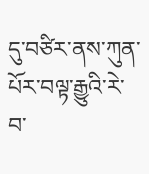དུ་བཙིར་ནས་ཀུན་པོར་བལྟ་རྒྱུའི་རེ་བ་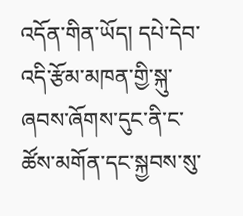འདོན་གིན་ཡོད། དཔེ་དེབ་འདི་རྩོམ་མཁན་གྱི་སྐུ་ཞབས་ཞོགས་དུང་ནི་ང་ཚོས་མགོན་དང་སྐྱབས་སུ་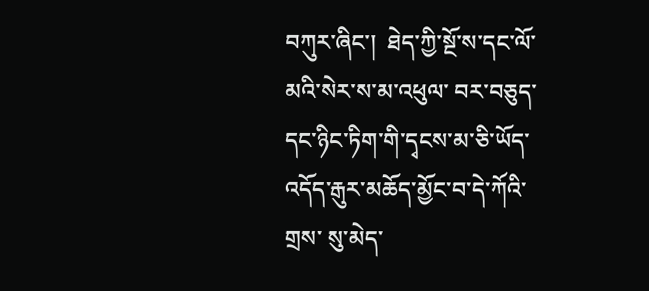བཀུར་ཞིང་།  ཐེད་ཀྱི་སྔོ་ས་དང་ལོ་མའི་སེར་ས་མ་འཕུལ་ བར་བཅུད་དང་ཉིང་ཏིག་གི་དྭངས་མ་ཅི་ཡོད་འདོད་རྒུར་མཆོད་མྱོང་བ་དེ་ཀོའི་གྲས་ སུ་མེད་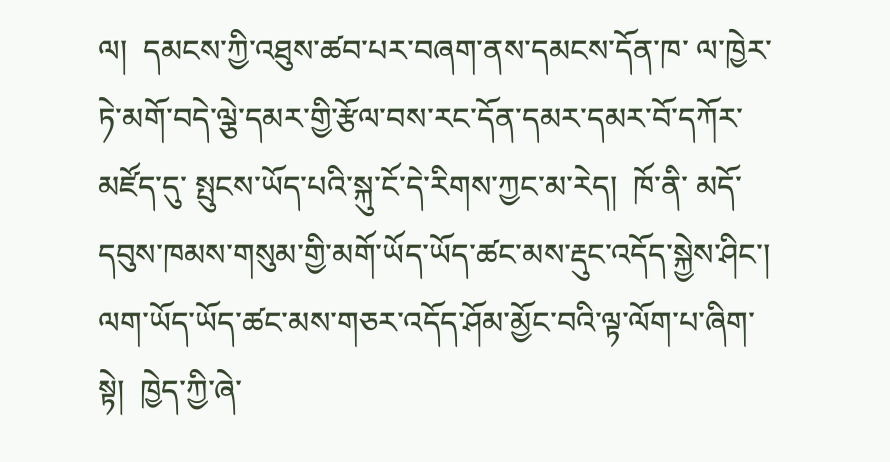ལ།  དམངས་ཀྱི་འཐུས་ཚབ་པར་བཞག་ནས་དམངས་དོན་ཁ་ ལ་ཁྱེར་ཏེ་མགོ་བདེ་ལྕེ་དམར་གྱི་རྩོལ་བས་རང་དོན་དམར་དམར་བོ་དཀོར་མཛོད་དུ་ སྤུངས་ཡོད་པའི་སྐུ་ངོ་དེ་རིགས་ཀྱང་མ་རེད།  ཁོ་ནི་ མདོ་དབུས་ཁམས་གསུམ་གྱི་མགོ་ཡོད་ཡོད་ཚང་མས་རྡུང་འདོད་སྐྱེས་ཤིང་། ལག་ཡོད་ཡོད་ཚང་མས་གཅར་འདོད་ཤོམ་མྱོང་བའི་ལྟ་ལོག་པ་ཞིག་སྟེ།  ཁྱེད་ཀྱི་ཞེ་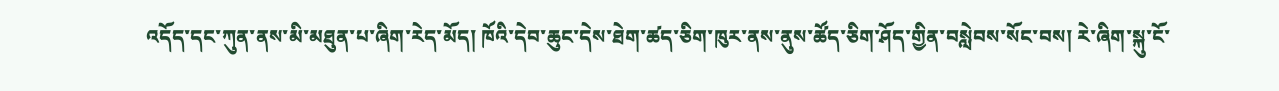འདོད་དང་ཀུན་ནས་མི་མཐུན་པ་ཞིག་རེད་མོད། ཁོའི་དེབ་ཆུང་དེས་ཐེག་ཚད་ཅིག་ཁུར་ནས་ནུས་ཚོད་ཅིག་ཤོད་གྱིན་བསླེབས་སོང་བས། རེ་ཞིག་སྐུ་ངོ་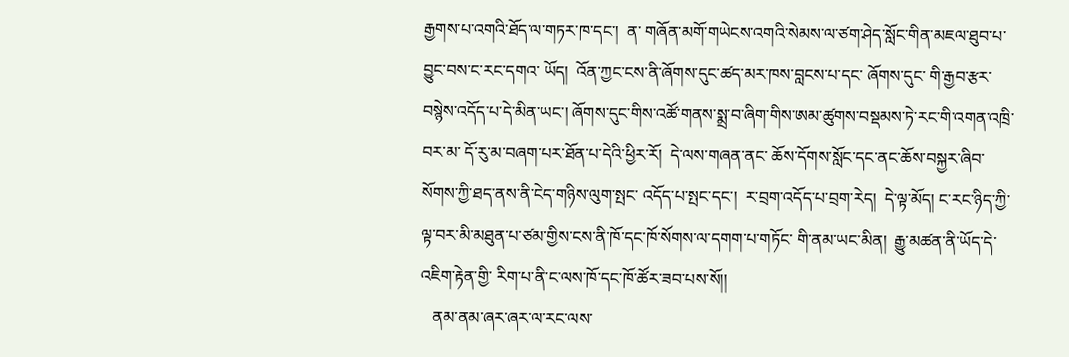རྒྱགས་པ་འགའི་ཐོད་ལ་གཏར་ཁ་དང་།  ན་ གཞོན་མགོ་གཡེངས་འགའི་སེམས་ལ་ཙག་ཤེད་སློང་གིན་མཇལ་ཐུབ་པ་བྱུང་བས་ང་རང་དགའ་ ཡོད།  འོན་ཀྱང་ངས་ནི་ཞོགས་དུང་ཚད་མར་ཁས་བླངས་པ་དང་ ཞོགས་དུང་ གི་རྒྱབ་རྩར་བསྙེས་འདོད་པ་དེ་མིན་ཡང་། ཞོགས་དུང་གིས་འཚོ་གནས་སྨྲ་བ་ཞིག་གིས་ཨམ་ཚུགས་བསྡམས་ཏེ་རང་གི་འགན་འཁྲི་བར་མ་ དོ་རུ་མ་བཞག་པར་ཐོན་པ་དེའི་ཕྱིར་རོ།  དེ་ལས་གཞན་ནང་ ཆོས་དོགས་སློང་དང་ནང་ཆོས་བསྐྱར་ཞིབ་སོགས་ཀྱི་ཐད་ནས་ནི་ངེད་གཉིས་ལུག་སྤང་ འདོད་པ་སྤང་དང་།  ར་བྲག་འདོད་པ་བྲག་རེད།  དེ་ལྟ་མོད། ང་རང་ཉིད་ཀྱི་ལྟ་བར་མི་མཐུན་པ་ཙམ་གྱིས་ངས་ནི་ཁོ་དང་ཁོ་སོགས་ལ་དགག་པ་གཏོང་ གི་ནམ་ཡང་མིན།  རྒྱུ་མཚན་ནི་ཡོད་དེ་འཇིག་རྟེན་གྱི་ རིག་པ་ནི་ང་ལས་ཁོ་དང་ཁོ་ཚོར་ཟབ་པས་སོ།།
   ནམ་ནམ་ཞར་ཞར་ལ་རང་ལས་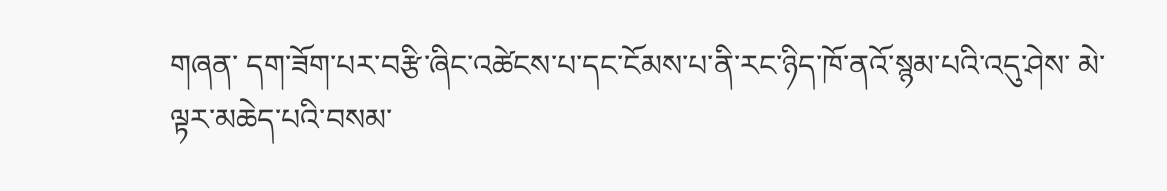གཞན་ དག་ཟོག་པར་བརྩི་ཞིང་འཚེངས་པ་དང་ངོམས་པ་ནི་རང་ཉིད་ཁོ་ནའོ་སྙམ་པའི་འདུ་ཤེས་ མེ་ལྟར་མཆེད་པའི་བསམ་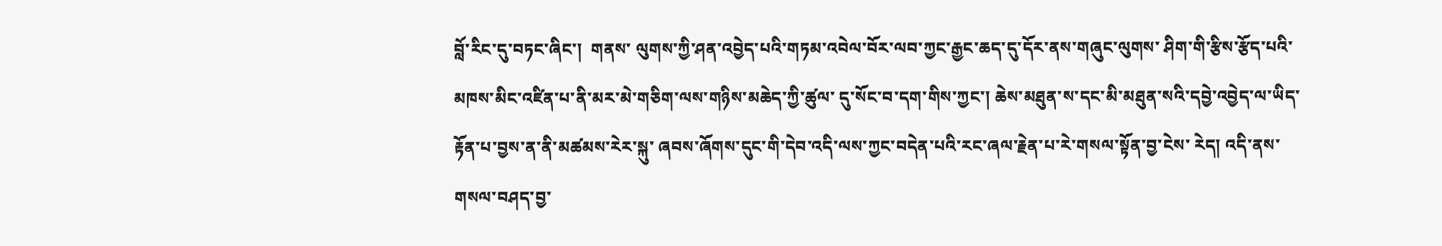བློ་རིང་དུ་བཏང་ཞིང་།  གནས་ ལུགས་ཀྱི་ཤན་འབྱེད་པའི་གཏམ་འབེལ་བོར་ལབ་ཀྱང་རྒྱང་ཆད་དུ་དོར་ནས་གཞུང་ལུགས་ ཤིག་གི་རྩིས་རྩོད་པའི་མཁས་མིང་འཛིན་པ་ནི་མར་མེ་གཅིག་ལས་གཉིས་མཆེད་ཀྱི་ཚུལ་ དུ་སོང་བ་དག་གིས་ཀྱང་། ཆེས་མཐུན་ས་དང་མི་མཐུན་སའི་དབྱེ་འབྱེད་ལ་ཡིད་རྟོན་པ་བྱས་ན་ནི་མཚམས་རེར་སྐུ་ ཞབས་ཞོགས་དུང་གི་དེབ་འདི་ལས་ཀྱང་བདེན་པའི་རང་ཞལ་རྗེན་པ་རེ་གསལ་སྟོན་བྱ་ངེས་ རེད། འདི་ནས་གསལ་བཤད་བྱ་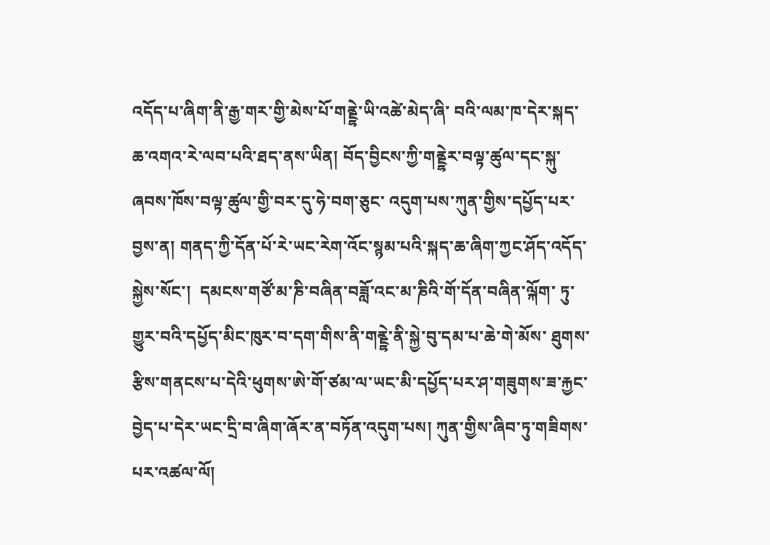འདོད་པ་ཞིག་ནི་རྒྱ་གར་གྱི་མེས་པོ་གནྔྷེ་ཡི་འཚེ་མེད་ཞི་ བའི་ལམ་ཁ་དེར་སྐད་ཆ་འགའ་རེ་ལབ་པའི་ཐད་ནས་ཡིན། བོད་བྱིངས་ཀྱི་གནྔྷེར་བལྟ་ཚུལ་དང་སྐུ་ཞབས་ཁོས་བལྟ་ཚུལ་གྱི་བར་དུ་ཧེ་བག་ཅུང་ འདུག་པས་ཀུན་གྱིས་དཔྱོད་པར་བྱས་ན། གནད་ཀྱི་དོན་པོ་རེ་ཡང་རེག་འོང་སྙམ་པའི་སྐད་ཆ་ཞིག་ཀྱང་ཤོད་འདོད་སྐྱེས་སོང་།  དམངས་གཙོ་མ་ཎི་བཞིན་བཟློ་འང་མ་ཎིའི་གོ་དོན་བཞིན་ལྐོག་ ཏུ་གྱུར་བའི་དཔྱོད་མིང་ཁུར་བ་དག་གིས་ནི་གནྔྷེ་ནི་སྐྱེ་བུ་དམ་པ་ཆེ་གེ་མོས་ ཐུགས་རྩིས་གནངས་པ་དེའི་ཕུགས་ཨེ་གོ་ཙམ་ལ་ཡང་མི་དཔྱོད་པར་ཤ་གཟུགས་ཟ་རྐྱང་ བྱེད་པ་དེར་ཡང་དྲི་བ་ཞིག་ཞོར་ན་བཏོན་འདུག་པས། ཀུན་གྱིས་ཞིབ་ཏུ་གཟིགས་པར་འཚལ་ལོ།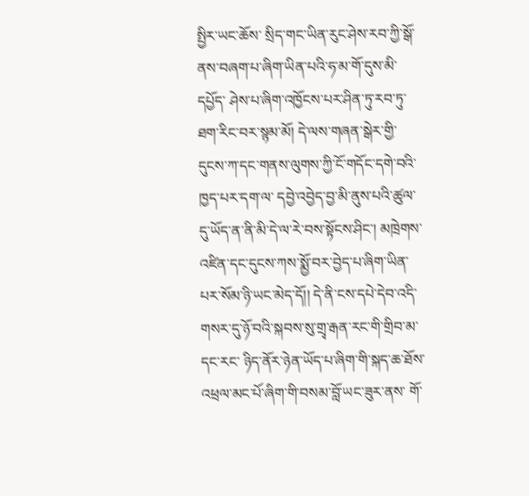སྤྱིར་ཡང་ཆོས་ སྲིད་གང་ཡིན་རུང་ཤེས་རབ་ཀྱི་སྒོ་ནས་བཞག་པ་ཞིག་ཡིན་པའི་ཧ་མ་གོ་དུས་མི་དཔྱོད་ ཤེས་པ་ཞིག་འཁྱོངས་པར་ཤིན་ཏུ་རབ་ཏུ་ཐག་རིང་བར་སྙམ་མོ། དེ་ལས་གཞན་སྒེར་གྱི་དུངས་ཀ་དང་གནས་ལུགས་ཀྱི་ངོ་གདོང་དགེ་བའི་ཁྱད་པར་དག་ལ་ དབྱེ་འབྱེད་བྱ་མི་ནུས་པའི་ཚུལ་དུ་ཡོད་ན་ནི་མི་དེ་ལ་རེ་བས་སྟོངས་ཤིང་། མཁྲེགས་འཛིན་དང་དུངས་ཀས་སྨྱོ་བར་བྱེད་པ་ཞིག་ཡིན་པར་སོམ་ཉི་ཡང་མེད་དོ།། དེ་ནི་ངས་དཔེ་དེབ་འདི་གསར་དུ་ཉོ་བའི་སྐབས་སུ་གྲྭ་རྒན་རང་གི་གྲིབ་མ་དང་རང་ ཉིད་ནོར་ཉེན་ཡོད་པ་ཞིག་གི་སྐད་ཆ་ཐོས་འཕྲལ་མང་པོ་ཞིག་གི་བསམ་བློ་ཡང་ཟུར་ནས་ གོ་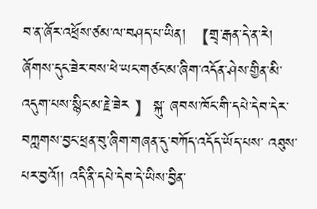བ་ན་ཞོར་འཕྲོས་ཙམ་ལ་བཤད་པ་ཡིན། 【གྲྭ་རྒན་དེ་ན་རེ། ཞོགས་དུང་ཟེར་བས་ཕེ་ཡང་གཙང་མ་ཞིག་འདོན་ཤེས་གྱིན་མི་འདུག་པས་སྙིང་མ་རྗེ་ཟེར 】སྐུ་ ཞབས་ཁོང་གི་དཔེ་དེབ་དེར་བཀླགས་བྱང་ཕྲན་བུ་ཞིག་གཞན་དུ་བཀོད་འདོད་ཡོད་པས་ འཐུས་པར་བྱའོ།། འདི་ནི་དཔེ་དེབ་དེ་ཡིས་བྱིན་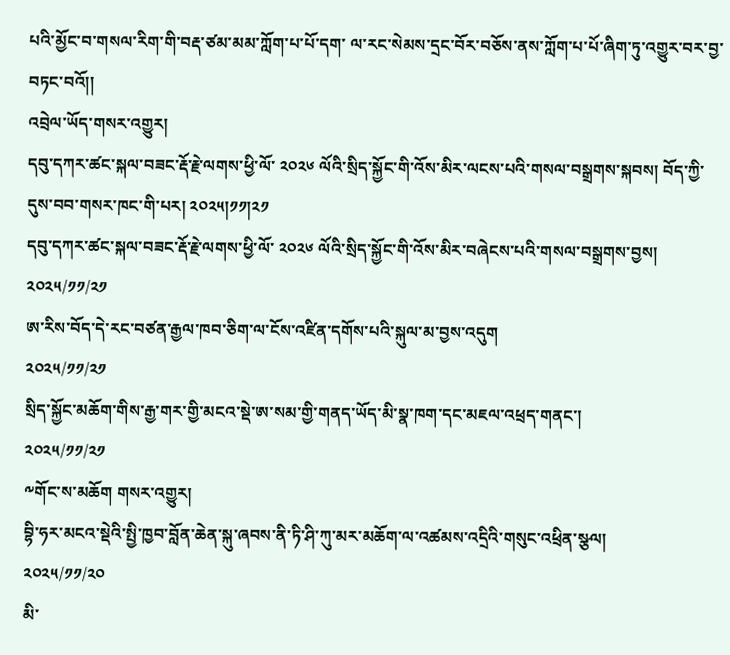པའི་མྱོང་བ་གསལ་རིག་གི་བརྡ་ཙམ་མམ་ཀློག་པ་པོ་དག་ ལ་རང་སེམས་དྲང་བོར་བཅོས་ནས་ཀློག་པ་པོ་ཞིག་ཏུ་འགྱུར་བར་བྱ་བཏང་བའོ།།
འབྲེལ་ཡོད་གསར་འགྱུར།
དབུ་དཀར་ཚང་སྐལ་བཟང་རྡོ་རྗེ་ལགས་ཕྱི་ལོ་ ༢༠༢༦ ལོའི་སྲིད་སྐྱོང་གི་འོས་མིར་ལངས་པའི་གསལ་བསྒྲགས་སྐབས། བོད་ཀྱི་དུས་བབ་གསར་ཁང་གི་པར། ༢༠༢༥།༡༡།༢༡
དབུ་དཀར་ཚང་སྐལ་བཟང་རྡོ་རྗེ་ལགས་ཕྱི་ལོ་ ༢༠༢༦ ལོའི་སྲིད་སྐྱོང་གི་འོས་མིར་བཞེངས་པའི་གསལ་བསྒྲགས་བྱས།
༢༠༢༥/༡༡/༢༡
ཨ་རིས་བོད་དེ་རང་བཙན་རྒྱལ་ཁབ་ཅིག་ལ་ངོས་འཛིན་དགོས་པའི་སྐུལ་མ་བྱས་འདུག
༢༠༢༥/༡༡/༢༡
སྲིད་སྐྱོང་མཆོག་གིས་རྒྱ་གར་གྱི་མངའ་སྡེ་ཨ་སམ་གྱི་གནད་ཡོད་མི་སྣ་ཁག་དང་མཇལ་འཕྲད་གནང་།
༢༠༢༥/༡༡/༢༡
༸གོང་ས་མཆོག གསར་འགྱུར།
བྷི་ཧར་མངའ་སྡེའི་སྤྱི་ཁྱབ་བློན་ཆེན་སྐུ་ཞབས་ནི་ཏི་ཤི་ཀུ་མར་མཆོག་ལ་འཚམས་འདྲིའི་གསུང་འཕྲིན་སྩལ།
༢༠༢༥/༡༡/༢༠
མི་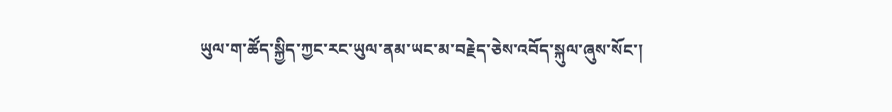ཡུལ་ག་ཚོད་སྐྱིད་ཀྱང་རང་ཡུལ་ནམ་ཡང་མ་བརྗེད་ཅེས་འབོད་སྐུལ་ཞུས་སོང་།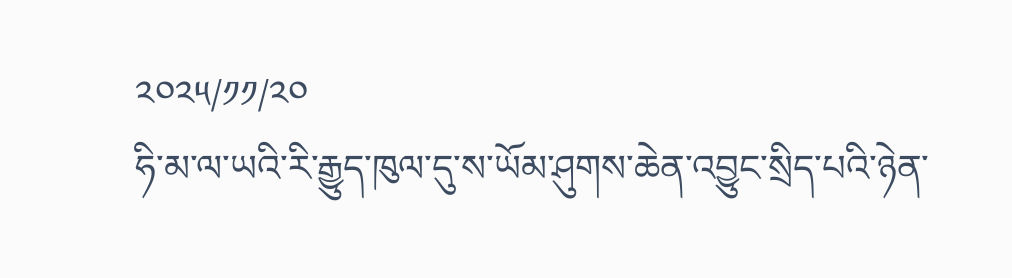༢༠༢༥/༡༡/༢༠
ཧི་མ་ལ་ཡའི་རི་རྒྱུད་ཁུལ་དུ་ས་ཡོམ་ཤུགས་ཆེན་འབྱུང་སྲིད་པའི་ཉེན་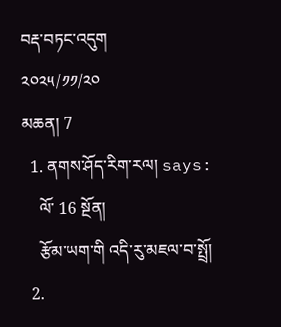བརྡ་བཏང་འདུག
༢༠༢༥/༡༡/༢༠
མཆན། 7
  1. ནགས་ཤོད་རིག་རལ། says:
    ལོ་ 16 སྔོན།
    རྩོམ་ཡག་གི འདི་རུ་མཇལ་བ་སྤྲོ།
  2.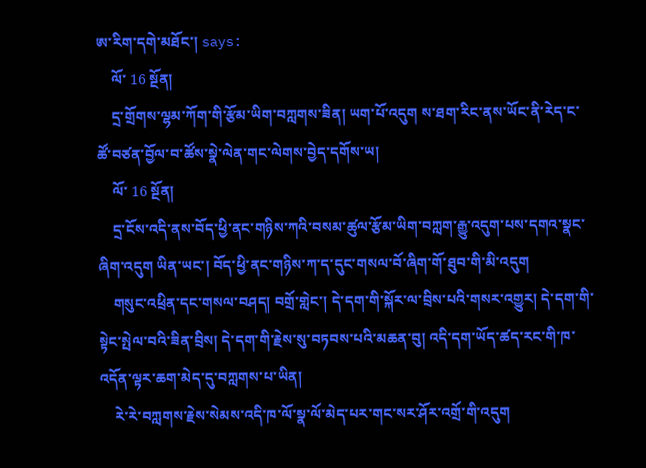ཨ་རིག་དགེ་མཐོང་། says:
    ལོ་ 16 སྔོན།
    དྲ་གྲོགས་ལྷམ་ཀོག་གི་རྩོམ་ཡིག་བཀླགས་ཟིན། ཡག་པོ་འདུག ས་ཐག་རིང་ནས་ཡོང་ནི་རེད་ང་ཚོ་བཙན་བྱོལ་བ་ཚོས་སྣེ་ལེན་གང་ལེགས་བྱེད་དགོས་ཡ།
    ལོ་ 16 སྔོན།
    དྲ་ངོས་འདི་ནས་བོད་ཕྱི་ནང་གཉིས་ཀའི་བསམ་ཚུལ་རྩོམ་ཡིག་བཀླག་རྒྱུ་འདུག་པས་དགའ་སྣང་ཞིག་འདུག ཡིན་ཡང་། བོད་ཕྱི་ནང་གཉིས་ཀ་ད་དུང་གསལ་བོ་ཞིག་གོ་ཐུབ་གི་མི་འདུག
    གསུང་འཕྲིན་དང་གསལ་བཤད། བགྲོ་གླེང་། དེ་དག་གི་སྐོར་ལ་བྲིས་པའི་གསར་འགྱུར། དེ་དག་གི་སྟེང་སྤེལ་བའི་ཟིན་བྲིས། དེ་དག་གི་རྗེས་སུ་བཏབས་པའི་མཆན་བུ། འདི་དག་ཡོད་ཚད་རང་གི་ཁ་འདོན་ལྟར་ཆག་མེད་དུ་བཀླགས་པ་ཡིན།
    རེ་རེ་བཀླགས་རྗེས་སེམས་འདི་ཁ་ལོ་སྣ་ལོ་མེད་པར་གང་སར་ཤོར་འགྲོ་གི་འདུག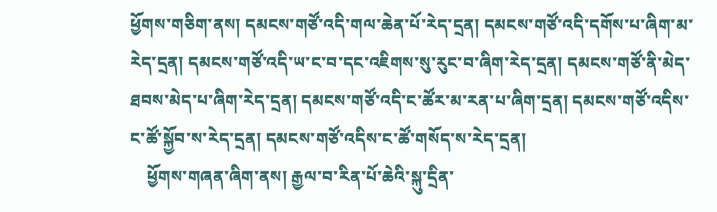ཕྱོགས་གཅིག་ནས། དམངས་གཙོ་འདི་གལ་ཆེན་པོ་རེད་དྲན། དམངས་གཙོ་འདི་དགོས་པ་ཞིག་མ་རེད་དྲན། དམངས་གཙོ་འདི་ཡ་ང་བ་དང་འཇིགས་སུ་རུང་བ་ཞིག་རེད་དྲན། དམངས་གཙོ་ནི་མེད་ཐབས་མེད་པ་ཞིག་རེད་དྲན། དམངས་གཙོ་འདི་ང་ཚོར་མ་རན་པ་ཞིག་དྲན། དམངས་གཙོ་འདིས་ང་ཚོ་སྐྱོབ་ས་རེད་དྲན། དམངས་གཙོ་འདིས་ང་ཚོ་གསོད་ས་རེད་དྲན།
    ཕྱོགས་གཞན་ཞིག་ནས། རྒྱལ་བ་རིན་པོ་ཆེའི་སྐུ་དྲིན་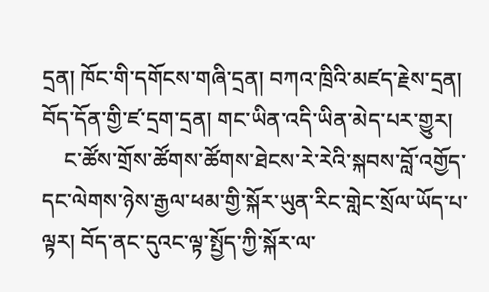དྲན། ཁོང་གི་དགོངས་གཞི་དྲན། བཀའ་ཁྲིའི་མཛད་རྗེས་དྲན། བོད་དོན་གྱི་ཛ་དྲག་དྲན། གང་ཡིན་འདི་ཡིན་མེད་པར་གྱུར།
    ང་ཚོས་གྲོས་ཚོགས་ཚོགས་ཐེངས་རེ་རེའི་སྐབས་བློ་འགྱོད་དང་ལེགས་ཉེས་རྒྱལ་ཕམ་གྱི་སྐོར་ཡུན་རིང་གླེང་སྲོལ་ཡོད་པ་ལྟར། བོད་ནང་དུའང་ལྟ་སྤྱོད་ཀྱི་སྐོར་ལ་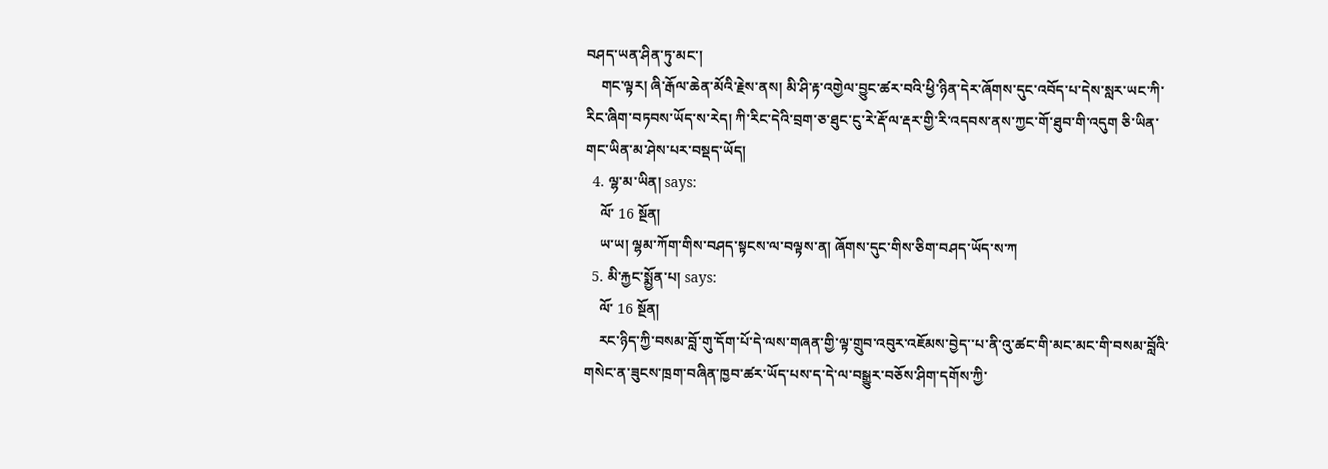བཤད་ཡན་ཤིན་ཏུ་མང་།
    གང་ལྟར། ཞི་རྒོལ་ཆེན་མོའི་རྗེས་ནས། མི་ཤི་རྟ་འགྱེལ་བྱུང་ཚར་བའི་ཕྱི་ཉིན་དེར་ཞོགས་དུང་འབོད་པ་དེས་སླར་ཡང་ཀི་རིང་ཞིག་བཏབས་ཡོད་ས་རེད། ཀི་རིང་དེའི་བྲག་ཅ་ཐུང་ངུ་རེ་རྡོ་ལ་རྡར་གྱི་རི་འདབས་ནས་ཀྱང་གོ་ཐུབ་གི་འདུག ཅི་ཡིན་གང་ཡིན་མ་ཤེས་པར་བསྡད་ཡོད།
  4. ལྷ་མ་ཡིན། says:
    ལོ་ 16 སྔོན།
    ཡ་ཡ། ལྷམ་ཀོག་གིས་བཤད་སྟངས་ལ་བལྟས་ན། ཞོགས་དུང་གིས་ཅིག་བཤད་ཡོད་ས་ཀ
  5. མི་རྐྱང་སྨྱོན་པ། says:
    ལོ་ 16 སྔོན།
    རང་ཉིད་ཀྱི་བསམ་བློ་གུ་དོག་པོ་དེ་ལས་གཞན་གྱི་ལྟ་གྲུབ་འབུར་འཇོམས་བྱེད་་པ་ནི་འུ་ཚང་གི་མང་མང་གི་བསམ་བློའི་གསེང་ན་ཟུངས་ཁྲག་བཞིན་ཁྱབ་ཚར་ཡོད་པས་ད་དེ་ལ་བསྒྱུར་བཅོས་ཤིག་དགོས་ཀྱི་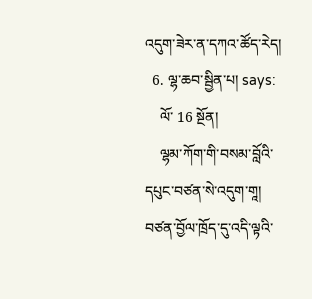འདུག་ཟེར་ན་དཀའ་ཚོད་རེད།
  6. ལྷ་ཆབ་སྦྱིན་པ། says:
    ལོ་ 16 སྔོན།
    ལྷམ་ཀོག་གི་བསམ་བློའི་དཔུང་བཙན་སེ་འདུག་གཱ། བཙན་བྱོལ་ཁྲོད་དུ་འདི་ལྟའི་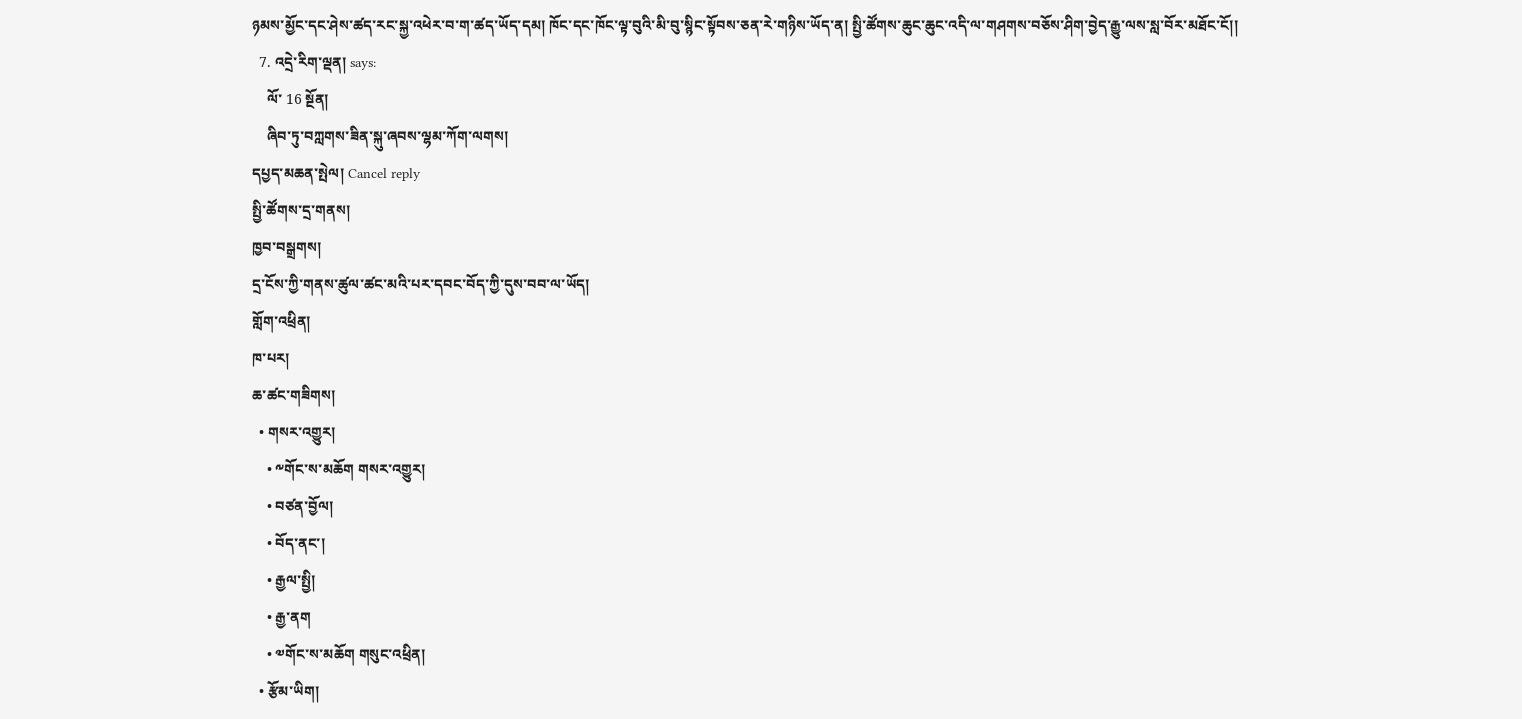ཉམས་མྱོང་དང་ཤེས་ཚད་རང་སྐྱ་འཕེར་བ་ག་ཚད་ཡོད་དམ། ཁོང་དང་ཁོང་ལྟ་བུའི་མི་བུ་སྙིང་སྟོབས་ཅན་རེ་གཉིས་ཡོད་ན། སྤྱི་ཚོགས་ཆུང་ཆུང་འདི་ལ་གཤགས་བཅོས་ཤིག་བྱེད་རྒྱུ་ལས་སླ་བོར་མཐོང་ངོ།།
  7. འདྲེ་རིག་ལྡན། says:
    ལོ་ 16 སྔོན།
    ཞིབ་ཏུ་བཀླགས་ཟིན་སྐུ་ཞབས་ལྷམ་ཀོག་ལགས།
དཔྱད་མཆན་སྤེལ། Cancel reply
སྤྱི་ཚོགས་དྲ་གནས།
ཁྱབ་བསྒྲགས།
དྲ་ངོས་ཀྱི་གནས་ཚུལ་ཚང་མའི་པར་དབང་བོད་ཀྱི་དུས་བབ་ལ་ཡོད།
གློག་འཕྲིན།
ཁ་པར།
ཆ་ཚང་གཟིགས།
  • གསར་འགྱུར།
    • ༸གོང་ས་མཆོག གསར་འགྱུར།
    • བཙན་བྱོལ།
    • བོད་ནང་།
    • རྒྱལ་སྤྱི།
    • རྒྱ་ནག
    • ༧གོང་ས་མཆོག གསུང་འཕྲིན།
  • རྩོམ་ཡིག།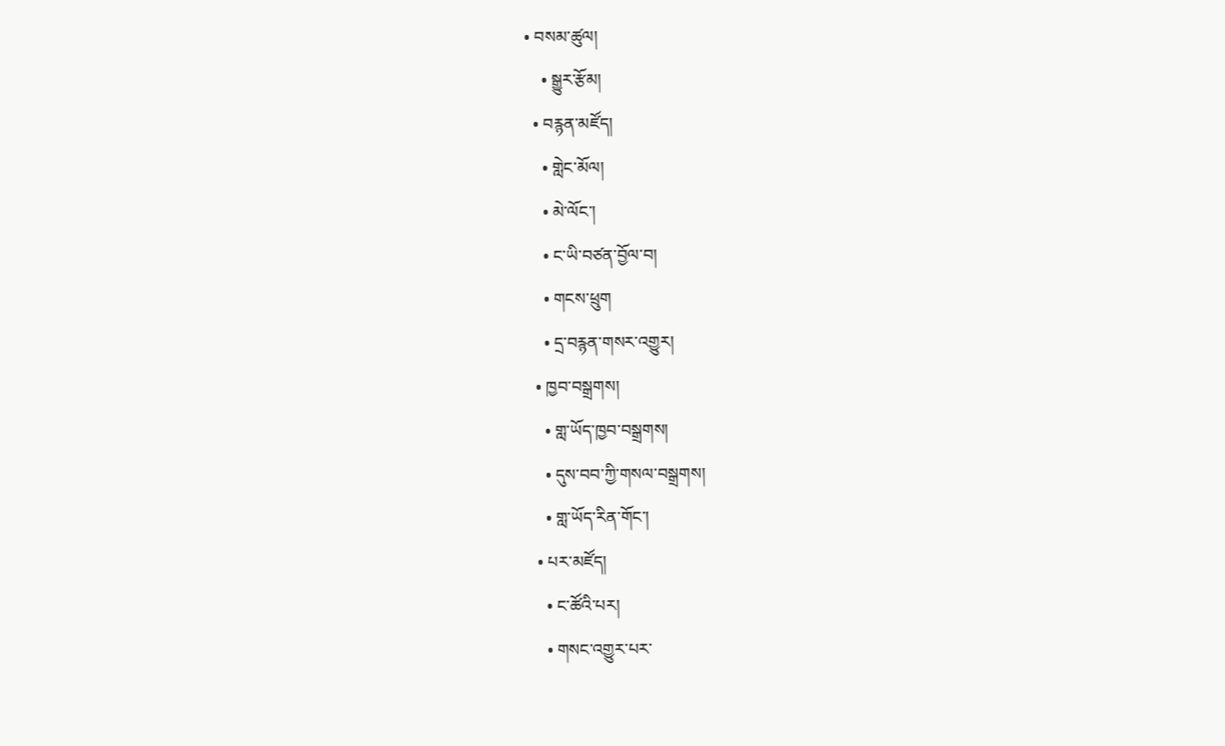• བསམ་ཚུལ།
    • སྒྱུར་རྩོམ།
  • བརྙན་མཛོད།
    • གླེང་མོལ།
    • མེ་ལོང་།
    • ང་ཡི་བཙན་བྱོལ་བ།
    • གངས་ཕྲུག
    • དྲ་བརྙན་གསར་འགྱུར།
  • ཁྱབ་བསྒྲགས།
    • གླ་ཡོད་ཁྱབ་བསྒྲགས།
    • དུས་བབ་ཀྱི་གསལ་བསྒྲགས།
    • གླ་ཡོད་རིན་གོང་།
  • པར་མཛོད།
    • ང་ཚོའི་པར།
    • གསང་འགྱུར་པར་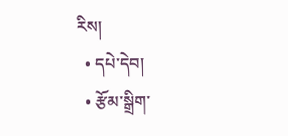རིས།
  • དཔེ་དེབ།
  • རྩོམ་སྒྲིག་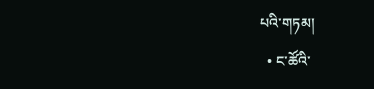པའི་གཏམ།
  • ང་ཚོའི་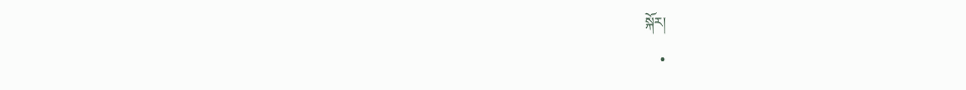སྐོར།
    •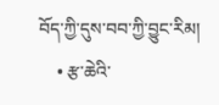བོད་ཀྱི་དུས་བབ་ཀྱི་བྱུང་རིམ།
    • རྩ་ཆེའི་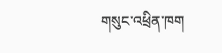གསུང་འཕྲིན་ཁག